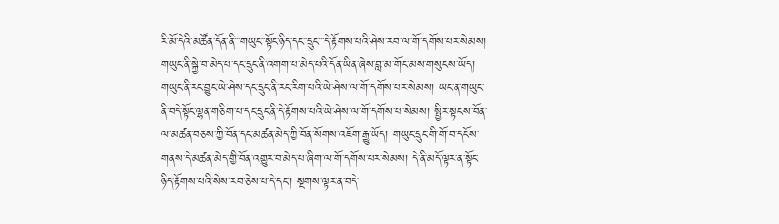རི་མོ་དེའི་མཚོན་དོན་ནི་་་གཡུང་་སྟོང་ཉིད་དང་་དྲུང་་་དེ་རྟོགས་པའི་ཤེས་རབ་ལ་གོ་དགོས་པར་སེམས། གཡུང་ནི་སྐྱེ་བ་མེད་པ་དང་དྲུང་ནི་འགག་པ་མེད་པའི་དོན་ཡིན་ཞེས་བླ་མ་གོང་མས་གསུངས་ཡོད། གཡུང་ནི་རང་བྱུང་ཡེ་ཤེས་དང་དྲུང་ནི་རང་རིག་པའི་ཡེ་ཤེས་ལ་གོ་དགོས་པར་སེམས། ཡང་ན་གཡུང་ནི་བདེ་སྟོང་ལྷན་གཅིག་པ་དང་དྲུང་ནི་དེ་རྟོགས་པའི་ཡེ་ཤེས་ལ་གོ་དགོས་པ་སེམས། སྤྱིར་སྟངས་བོན་ལ་མཚན་བཅས་ཀྱི་བོན་དང་མཚན་མེད་ཀྱི་བོན་སོགས་འཇོག་རྒྱུ་ཡོད། གཡུང་དྲུང་གི་གོ་བ་དངོས་གནས་དེ་མཚན་མེད་གྱི་བོན་འགྱུར་བ་མེད་པ་ཞིག་ལ་གོ་དགོས་པར་སེམས། དེ་ནི་མདོ་ལྟར་ན་སྟོང་ཉིད་རྟོགས་པའི་སེས་རབ་ཅེས་པ་དེ་དང་། སྔགས་ལྟར་ན་བདེ་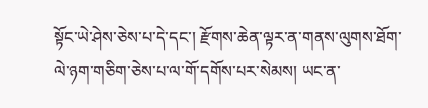སྟོང་ཡེ་ཤེས་ཅེས་པ་དེ་དང་། རྫོགས་ཆེན་ལྟར་ན་གནས་ལུགས་ཐོག་ལེ་ཉག་གཅིག་ཅེས་པ་ལ་གོ་དགོས་པར་སེམས། ཡང་ན་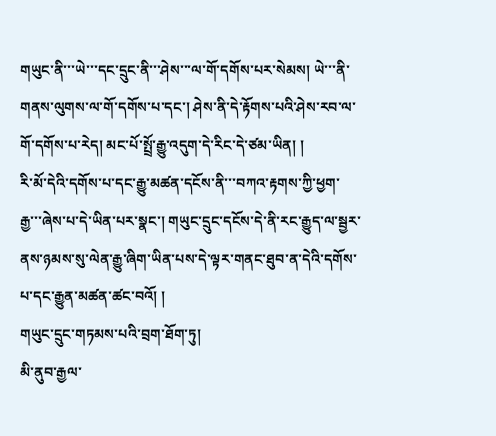གཡུང་ནི་་་ཡེ་་་དང་དྲུང་ནི་་་ཤེས་་་ལ་གོ་དགོས་པར་སེམས། ཡེ་་་ནི་གནས་ལུགས་ལ་གོ་དགོས་པ་དང་། ཤེས་ནི་དེ་རྟོགས་པའི་ཤེས་རབ་ལ་གོ་དགོས་པ་རེད། མང་པོ་སྤྲོ་རྒྱུ་འདུག་དེ་རིང་དེ་ཙམ་ཡིན། །
རི་མོ་དེའི་དགོས་པ་དང་རྒྱུ་མཚན་དངོས་ནི་་་བཀའ་རྟགས་ཀྱི་ཕྱག་རྒྱ་་་ཞེས་པ་དེ་ཡིན་པར་སྣང་། གཡུང་དྲུང་དངོས་དེ་ནི་རང་རྒྱུད་ལ་སྦྱར་ནས་ཉམས་སུ་ལེན་རྒྱུ་ཞིག་ཡིན་པས་དེ་ལྟར་གནང་ཐུབ་ན་དེའི་དགོས་པ་དང་རྒྱུན་མཚན་ཚང་བའོ། །
གཡུང་དྲུང་གཏམས་པའི་བྲག་ཐོག་ཏུ།
མི་ནུབ་རྒྱལ་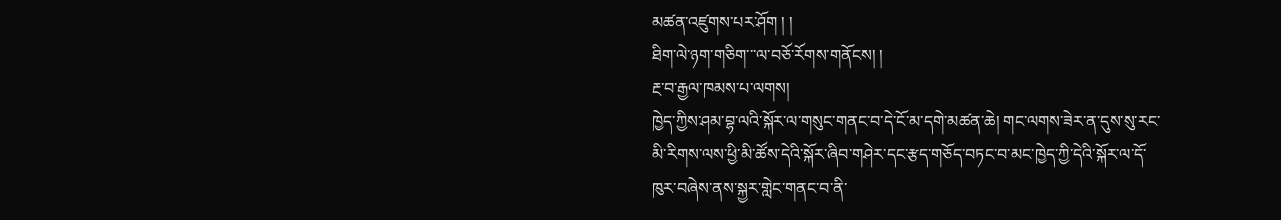མཚན་འཛུགས་པར་ཤོག ། །
ཐིག་ལེ་ཉག་གཅིག་་་ལ་བཅོ་རོགས་གནོངས། །
རྔ་བ་རྒྱལ་ཁམས་པ་ལགས།
ཁྱེད་ཀྱིས་ཤམ་བྷ་ལའི་སྐོར་ལ་གསུང་གནང་བ་དེ་ངོ་མ་དགེ་མཚན་ཆེ། གང་ལགས་ཟེར་ན་དུས་སུ་རང་མི་རིགས་ལས་ཕྱི་མི་ཚོས་དེའི་སྐོར་ཞིབ་གཤེར་དང་རྩད་གཅོད་བཏང་བ་མང་ཁྱེད་ཀྱི་དེའི་སྐོར་ལ་དོ་ཁུར་བཞེས་ནས་སྐྱར་གླེང་གནང་བ་ནི་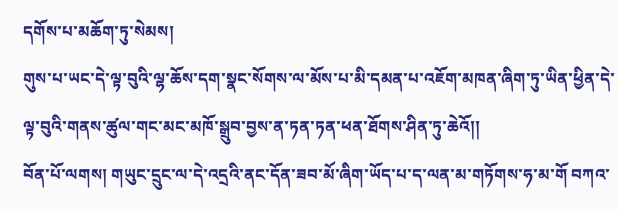དགོས་པ་མཆོག་ཏུ་སེམས།
གུས་པ་ཡང་དེ་ལྟ་བུའི་ལྷ་ཆོས་དག་སྣང་སོགས་ལ་མོས་པ་མི་དམན་པ་འཇོག་མཁན་ཞིག་ཏུ་ཡིན་ཕྱིན་དེ་ལྟ་བུའི་གནས་ཚུལ་གང་མང་མཁོ་སྒྲུབ་བྱས་ན་ཏན་ཏན་ཕན་ཐོགས་ཤིན་ཏུ་ཆེའོ།།
བོན་པོ་ལགས། གཡུང་དྲུང་ལ་དེ་འདྲའི་ནང་དོན་ཟབ་མོ་ཞིག་ཡོད་པ་ད་ལན་མ་གཏོགས་ཧ་མ་གོ བཀའ་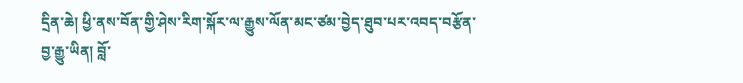དྲིན་ཆེ། ཕྱི་ནས་བོན་གྱི་ཤེས་རིག་སྐོར་ལ་རྒྱུས་ལོན་མང་ཙམ་བྱེད་ཐུབ་པར་འབད་བརྩོན་བྱ་རྒྱུ་ཡིན། བློ་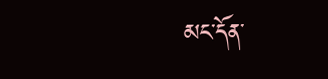མང་དོན་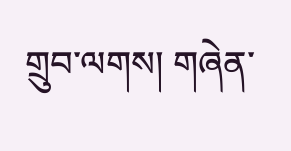གྲུབ་ལགས། གཞེན་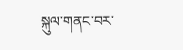སྐུལ་གནང་བར་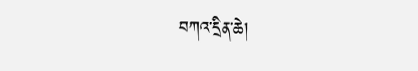བཀའ་དྲིན་ཆེ།